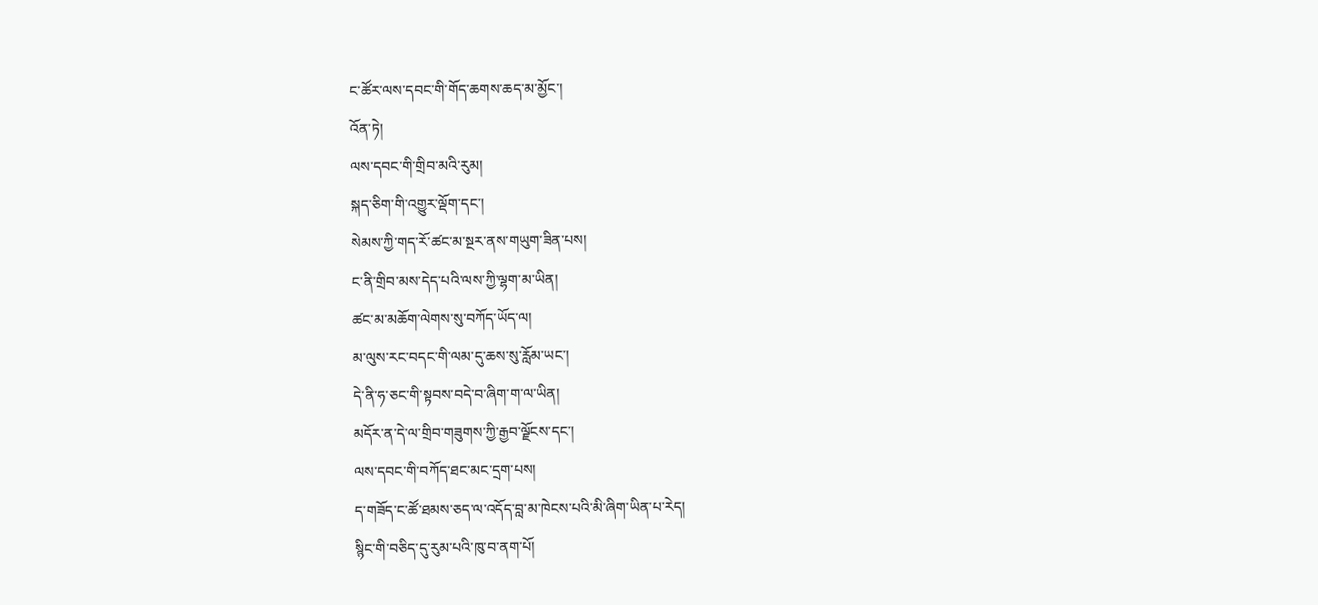ང་ཚོར་ལས་དབང་གི་གོད་ཆགས་ཆད་མ་མྱོང་།
འོན་ཏེ།
ལས་དབང་གི་གྲིབ་མའི་རུམ།
སྐད་ཅིག་གི་འགྱུར་ལྡོག་དང་།
སེམས་ཀྱི་གད་རོ་ཚང་མ་སྔར་ནས་གཡུག་ཟིན་པས།
ང་ནི་གྲིབ་མས་དེད་པའི་ལས་ཀྱི་ལྷག་མ་ཡིན།
ཚང་མ་མཆོག་ལེགས་སུ་བཀོད་ཡོད་ལ།
མ་ལུས་རང་བདང་གི་ལམ་དུ་ཆས་སུ་རློམ་ཡང་།
དེ་ནི་ཧ་ཅང་གི་སྟབས་བདེ་བ་ཞིག་ག་ལ་ཡིན།
མདོར་ན་དེ་ལ་གྲིབ་གཟུགས་ཀྱི་རྒྱབ་ལྗོངས་དང་།
ལས་དབང་གི་བཀོད་ཐང་མང་དྲག་པས།
ད་གཟོད་ང་ཚོ་ཐམས་ཅད་ལ་འདོད་བླ་མ་ཁེངས་པའི་མི་ཞིག་ཡིན་པ་རེད།
སྙིང་གི་བཅིད་དུ་རུམ་པའི་ཁུ་བ་ནག་པོ།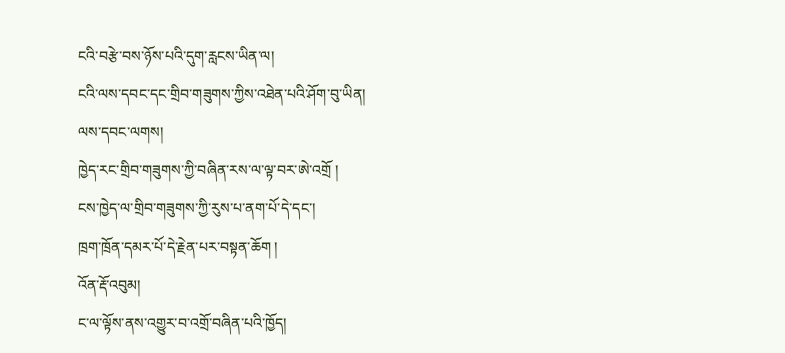ངའི་བརྩེ་བས་ཉོས་པའི་དུག་རླངས་ཡིན་ལ།
ངའི་ལས་དབང་དང་གྲིབ་གཟུགས་ཀྱིས་འཐེན་པའི་ཤོག་བུ་ཡིན།
ལས་དབང་ལགས།
ཁྱེད་རང་གྲིབ་གཟུགས་ཀྱི་བཞིན་རས་ལ་ལྟ་བར་ཨེ་འགྲོ །
ངས་ཁྱེད་ལ་གྲིབ་གཟུགས་ཀྱི་རུས་པ་ནག་པོ་དེ་དང་།
ཁྲག་ཁྲོན་དམར་པོ་དེ་རྗེན་པར་བསྟན་ཆོག །
འོན་རྡོ་འབུམ།
ང་ལ་ལྟོས་ནས་འགྱུར་བ་འགྲོ་བཞིན་པའི་ཁྱོད།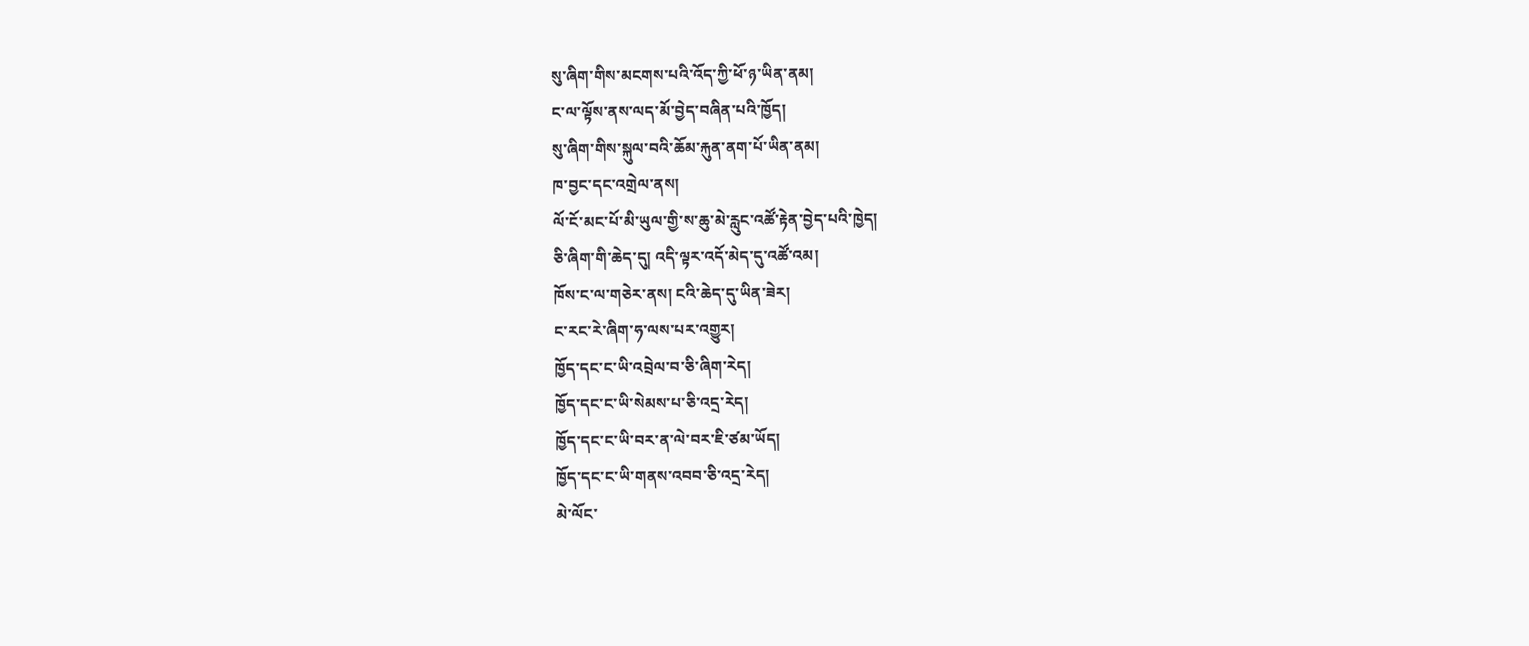སུ་ཞིག་གིས་མངགས་པའི་འོད་ཀྱི་ཕོ་ཉ་ཡིན་ནམ།
ང་ལ་ལྟོས་ནས་ལད་མོ་བྱེད་བཞིན་པའི་ཁྱོད།
སུ་ཞིག་གིས་སྐུལ་བའི་ཆོམ་རྐུན་ནག་པོ་ཡིན་ནམ།
ཁ་བྱང་དང་འགྲེལ་ནས།
ལོ་ངོ་མང་པོ་མི་ཡུལ་གྱི་ས་ཆུ་མེ་རླུང་འཚོ་རྟེན་བྱེད་པའི་ཁྱེད།
ཅི་ཞིག་གི་ཆེད་དུ། འདི་ལྟར་འདོ་མེད་དུ་འཚོ་འམ།
ཁོས་ང་ལ་གཅེར་ནས། ངའི་ཆེད་དུ་ཡིན་ཟེར།
ང་རང་རེ་ཞིག་ཧ་ལས་པར་འགྱུར།
ཁྱོད་དང་ང་ཡི་འབྲེལ་བ་ཅི་ཞིག་རེད།
ཁྱོད་དང་ང་ཡི་སེམས་པ་ཅི་འདྲ་རེད།
ཁྱོད་དང་ང་ཡི་བར་ན་ལེ་བར་ཇི་ཙམ་ཡོད།
ཁྱོད་དང་ང་ཡི་གནས་འབབ་ཅི་འདྲ་རེད།
མེ་ལོང་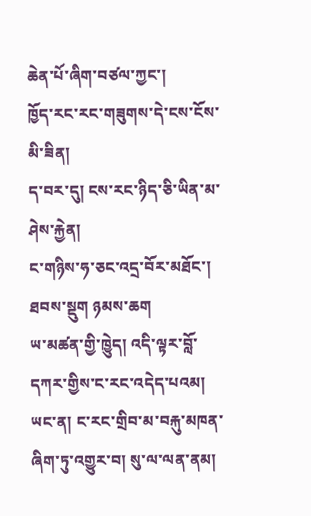ཆེན་པོ་ཞིག་བཙལ་ཀྱང་།
ཁྱོད་རང་རང་གཟུགས་དེ་ངས་ངོས་མི་ཟིན།
ད་བར་དུ། ངས་རང་ཉིད་ཅི་ཡིན་མ་ཤེས་རྐྱེན།
ང་གཉིས་ཧ་ཅང་འདྲ་བོར་མཐོང་། ཐབས་སྡུག ཉམས་ཆག
ཡ་མཚན་གྱི་ཁྱེུད། འདི་ལྟར་བློ་དཀར་གྱིས་ང་རང་འདེད་པའམ།
ཡང་ན། ང་རང་གྲིབ་མ་བརྐུ་མཁན་ཞིག་ཏུ་འགྱུར་བ། སུ་ལ་ལན་ནམ།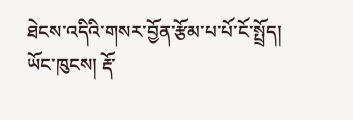ཐེངས་འདིའི་གསར་བྱོན་རྩོམ་པ་པོ་ངོ་སྤྲོད།
ཡོང་ཁུངས། རྡོ་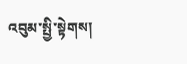འབུམ་སྤྱི་སྟེགས།